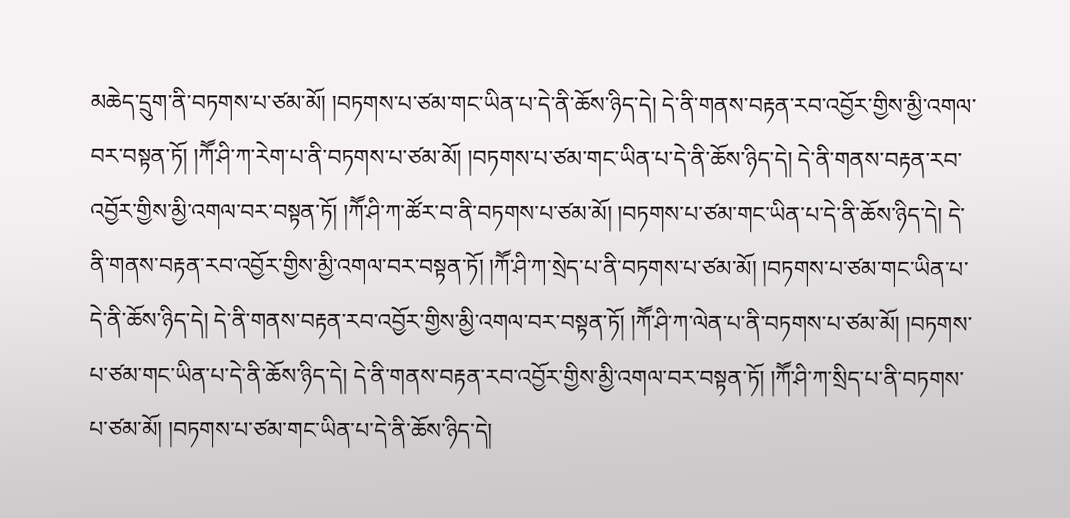མཆེད་དྲུག་ནི་བཏགས་པ་ཙམ་མོ། །བཏགས་པ་ཙམ་གང་ཡིན་པ་དེ་ནི་ཆོས་ཉིད་དེ། དེ་ནི་གནས་བརྟན་རབ་འབྱོར་གྱིས་མྱི་འགལ་བར་བསྟན་ཏོ། །ཀཽ་ཤི་ཀ་རེག་པ་ནི་བཏགས་པ་ཙམ་མོ། །བཏགས་པ་ཙམ་གང་ཡིན་པ་དེ་ནི་ཆོས་ཉིད་དེ། དེ་ནི་གནས་བརྟན་རབ་འབྱོར་གྱིས་མྱི་འགལ་བར་བསྟན་ཏོ། །ཀཽ་ཤི་ཀ་ཚོར་བ་ནི་བཏགས་པ་ཙམ་མོ། །བཏགས་པ་ཙམ་གང་ཡིན་པ་དེ་ནི་ཆོས་ཉིད་དེ། དེ་ནི་གནས་བརྟན་རབ་འབྱོར་གྱིས་མྱི་འགལ་བར་བསྟན་ཏོ། །ཀཽ་ཤི་ཀ་སྲེད་པ་ནི་བཏགས་པ་ཙམ་མོ། །བཏགས་པ་ཙམ་གང་ཡིན་པ་དེ་ནི་ཆོས་ཉིད་དེ། དེ་ནི་གནས་བརྟན་རབ་འབྱོར་གྱིས་མྱི་འགལ་བར་བསྟན་ཏོ། །ཀཽ་ཤི་ཀ་ལེན་པ་ནི་བཏགས་པ་ཙམ་མོ། །བཏགས་པ་ཙམ་གང་ཡིན་པ་དེ་ནི་ཆོས་ཉིད་དེ། དེ་ནི་གནས་བརྟན་རབ་འབྱོར་གྱིས་མྱི་འགལ་བར་བསྟན་ཏོ། །ཀཽ་ཤི་ཀ་སྲིད་པ་ནི་བཏགས་པ་ཙམ་མོ། །བཏགས་པ་ཙམ་གང་ཡིན་པ་དེ་ནི་ཆོས་ཉིད་དེ།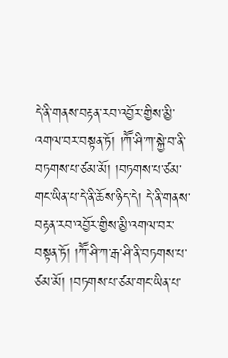དེ་ནི་གནས་བརྟན་རབ་འབྱོར་གྱིས་མྱི་འགལ་བར་བསྟན་ཏོ། །ཀཽ་ཤི་ཀ་སྐྱེ་བ་ནི་བཏགས་པ་ཙམ་མོ། །བཏགས་པ་ཙམ་གང་ཡིན་པ་དེ་ནི་ཆོས་ཉིད་དེ། དེ་ནི་གནས་བརྟན་རབ་འབྱོར་གྱིས་མྱི་འགལ་བར་བསྟན་ཏོ། །ཀཽ་ཤི་ཀ་རྒ་ཤི་ནི་བཏགས་པ་ཙམ་མོ། །བཏགས་པ་ཙམ་གང་ཡིན་པ་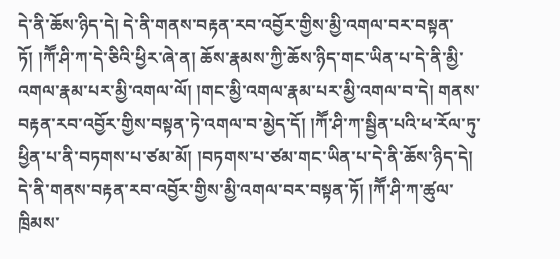དེ་ནི་ཆོས་ཉིད་དེ། དེ་ནི་གནས་བརྟན་རབ་འབྱོར་གྱིས་མྱི་འགལ་བར་བསྟན་ཏོ། །ཀཽ་ཤི་ཀ་དེ་ཅིའི་ཕྱིར་ཞེ་ན། ཆོས་རྣམས་ཀྱི་ཆོས་ཉིད་གང་ཡིན་པ་དེ་ནི་མྱི་འགལ་རྣམ་པར་མྱི་འགལ་ལོ། །གང་མྱི་འགལ་རྣམ་པར་མྱི་འགལ་བ་དེ། གནས་བརྟན་རབ་འབྱོར་གྱིས་བསྟན་ཏེ་འགལ་བ་མྱེད་དོ། །ཀཽ་ཤི་ཀ་སྦྱིན་པའི་ཕ་རོལ་ཏུ་ཕྱིན་པ་ནི་བཏགས་པ་ཙམ་མོ། །བཏགས་པ་ཙམ་གང་ཡིན་པ་དེ་ནི་ཆོས་ཉིད་དེ། དེ་ནི་གནས་བརྟན་རབ་འབྱོར་གྱིས་མྱི་འགལ་བར་བསྟན་ཏོ། །ཀཽ་ཤི་ཀ་ཚུལ་ཁྲིམས་